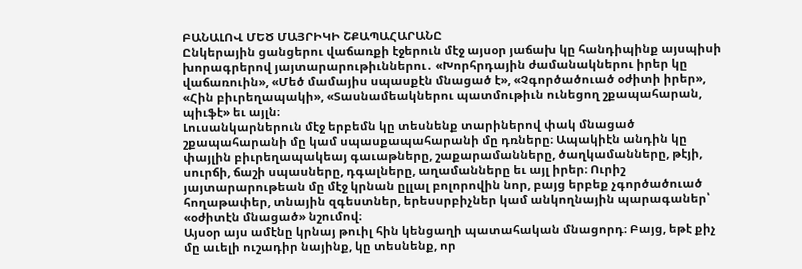ԲԱՆԱԼՈՎ ՄԵԾ ՄԱՅՐԻԿԻ ՇՔԱՊԱՀԱՐԱՆԸ
Ընկերային ցանցերու վաճառքի էջերուն մէջ այսօր յաճախ կը հանդիպինք այսպիսի խորագրերով յայտարարութիւններու․ «Խորհրդային ժամանակներու իրեր կը վաճառուին», «Մեծ մամայիս սպասքէն մնացած է», «Չգործածուած օժիտի իրեր», «Հին բիւրեղապակի», «Տասնամեակներու պատմութիւն ունեցող շքապահարան, պիւֆէ» եւ այլն։
Լուսանկարներուն մէջ երբեմն կը տեսնենք տարիներով փակ մնացած շքապահարանի մը կամ սպասքապահարանի մը դռները։ Ապակիէն անդին կը փայլին բիւրեղապակեայ գաւաթները, շաքարամանները, ծաղկամանները, թէյի, սուրճի, ճաշի սպասները, դգալները, աղամանները եւ այլ իրեր։ Ուրիշ յայտարարութեան մը մէջ կրնան ըլլալ բոլորովին նոր, բայց երբեք չգործածուած հողաթափեր, տնային զգեստներ, երեսսրբիչներ կամ անկողնային պարագաներ՝ «օժիտէն մնացած» նշումով։
Այսօր այս ամէնը կրնայ թուիլ հին կենցաղի պատահական մնացորդ։ Բայց, եթէ քիչ մը աւելի ուշադիր նայինք, կը տեսնենք, որ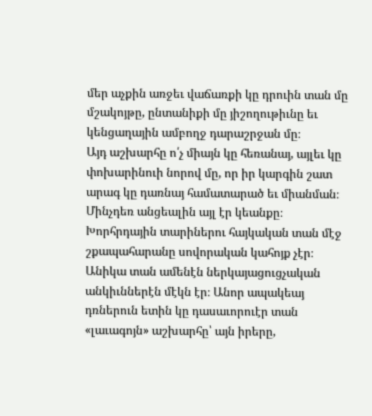մեր աչքին առջեւ վաճառքի կը դրուին տան մը մշակոյթը, ընտանիքի մը յիշողութիւնը եւ կենցաղային ամբողջ դարաշրջան մը։
Այդ աշխարհը ո՛չ միայն կը հեռանայ, այլեւ կը փոխարինուի նորով մը, որ իր կարգին շատ արագ կը դառնայ համատարած եւ միանման։
Մինչդեռ անցեալին այլ էր կեանքը։
Խորհրդային տարիներու հայկական տան մէջ շքապահարանը սովորական կահոյք չէր։ Անիկա տան ամենէն ներկայացուցչական անկիւններէն մէկն էր։ Անոր ապակեայ դռներուն ետին կը դասաւորուէր տան «լաւագոյն» աշխարհը՝ այն իրերը,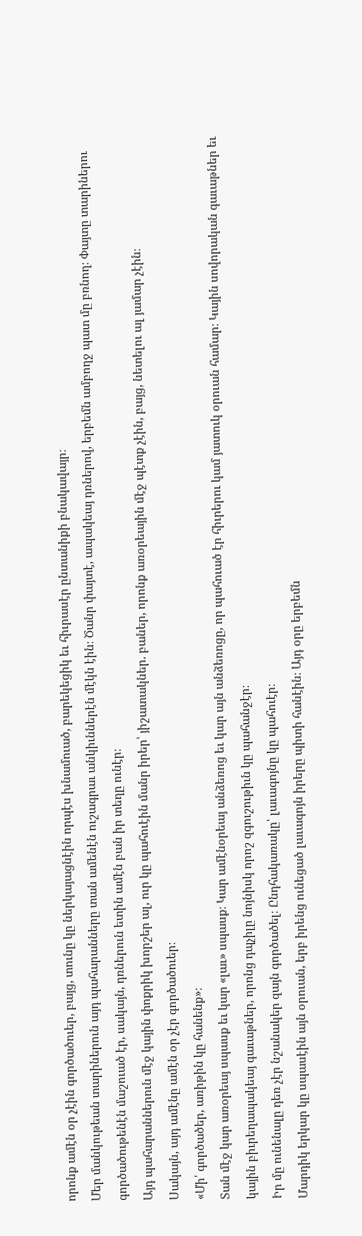որոնք ամէն օր չէին գործածուեր, բայց, տունը կը ներկայացնէին որպէս խնամուած, բարեկեցիկ եւ հիւրասէր ընտանիքի բնակավայր։
Մեր մանկութեան տարիներուն այդ պահարանները տան ամենէն ուշագրաւ անկիւններէն մէկն էին։ Ծանր փայտէ, ապակեայ դռներով, երբեմն ամբողջ պատ մը բռնող։ Փայտը տարիներու գործածութենէն մաշուած էր, սակայն, դռներուն ետին ամէն բան իր տեղը ունէր։
Այդ պահարաններուն մէջ կային փոքրիկ խորշեր ալ, ուր կը պահուէին մանր իրեր՝ յիշատակներ. բաներ, որոնք առօրեային մէջ պէտք չէին, բայց, նետելու ալ յամար չէին։
Սակայն, այդ ամէնը ամէն օր չէր գործածուեր։
«Մի՛ գործածեր, առիթին կը հանենք»։
Տան մէջ կար առօրեայ սպասք եւ կար «լաւ» սպասք։ Կար ամէնօրեայ անձեռոց եւ կար այն անձեռոցը, որ պահուած էր հիւրերու կամ յատուկ օրուան համար։ Կային սովորական գաւաթներ եւ կային բիւրեղապակեայ գաւաթներ, որոնց դպչիլը նոյնիսկ որոշ զգուշութիւն կը պահանջէր։
Իր մը ունենալը դեռ չէր նշանակեր զայն գործածել։ Ընդհակառակը՝ լաւագոյնը կը պահուէր։
Մարդիկ երկար կը սպասէին այն օրուան, երբ իրենց ունեցած լաւագոյն իրերը պիտի հանէին։ Այդ օրը երբեմն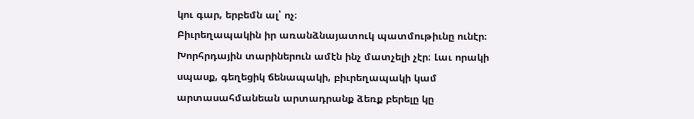կու գար, երբեմն ալ՝ ոչ։
Բիւրեղապակին իր առանձնայատուկ պատմութիւնը ունէր։
Խորհրդային տարիներուն ամէն ինչ մատչելի չէր։ Լաւ որակի սպասք, գեղեցիկ ճենապակի, բիւրեղապակի կամ արտասահմանեան արտադրանք ձեռք բերելը կը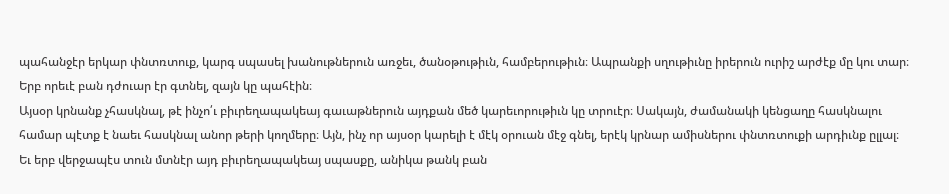պահանջէր երկար փնտռտուք, կարգ սպասել խանութներուն առջեւ, ծանօթութիւն, համբերութիւն։ Ապրանքի սղութիւնը իրերուն ուրիշ արժէք մը կու տար։
Երբ որեւէ բան դժուար էր գտնել, զայն կը պահէին։
Այսօր կրնանք չհասկնալ, թէ ինչո՛ւ բիւրեղապակեայ գաւաթներուն այդքան մեծ կարեւորութիւն կը տրուէր։ Սակայն, ժամանակի կենցաղը հասկնալու համար պէտք է նաեւ հասկնալ անոր թերի կողմերը։ Այն, ինչ որ այսօր կարելի է մէկ օրուան մէջ գնել, երէկ կրնար ամիսներու փնտռտուքի արդիւնք ըլլալ։
Եւ երբ վերջապէս տուն մտնէր այդ բիւրեղապակեայ սպասքը, անիկա թանկ բան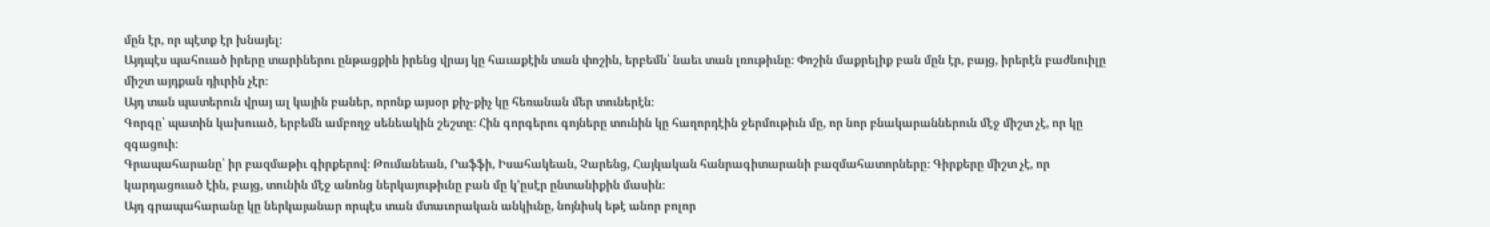մըն էր, որ պէտք էր խնայել։
Այդպէս պահուած իրերը տարիներու ընթացքին իրենց վրայ կը հաւաքէին տան փոշին, երբեմն՝ նաեւ տան լռութիւնը։ Փոշին մաքրելիք բան մըն էր, բայց, իրերէն բաժնուիլը միշտ այդքան դիւրին չէր։
Այդ տան պատերուն վրայ ալ կային բաներ, որոնք այսօր քիչ-քիչ կը հեռանան մեր տուներէն։
Գորգը՝ պատին կախուած, երբեմն ամբողջ սենեակին շեշտը։ Հին գորգերու գոյները տունին կը հաղորդէին ջերմութիւն մը, որ նոր բնակարաններուն մէջ միշտ չէ, որ կը զգացուի։
Գրապահարանը՝ իր բազմաթիւ գիրքերով։ Թումանեան, Րաֆֆի, Իսահակեան, Չարենց, Հայկական հանրագիտարանի բազմահատորները։ Գիրքերը միշտ չէ, որ կարդացուած էին, բայց, տունին մէջ անոնց ներկայութիւնը բան մը կ՚ըսէր ընտանիքին մասին։
Այդ գրապահարանը կը ներկայանար որպէս տան մտաւորական անկիւնը, նոյնիսկ եթէ անոր բոլոր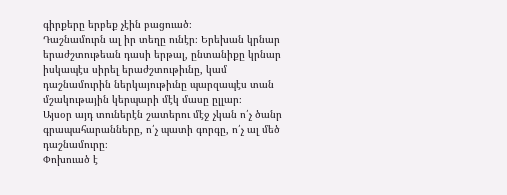գիրքերը երբեք չէին բացուած։
Դաշնամուրն ալ իր տեղը ունէր։ Երեխան կրնար երաժշտութեան դասի երթալ, ընտանիքը կրնար իսկապէս սիրել երաժշտութիւնը, կամ դաշնամուրին ներկայութիւնը պարզապէս տան մշակութային կերպարի մէկ մասը ըլլար։
Այսօր այդ տուներէն շատերու մէջ չկան ո՛չ ծանր գրապահարանները, ո՛չ պատի գորգը, ո՛չ ալ մեծ դաշնամուրը։
Փոխուած է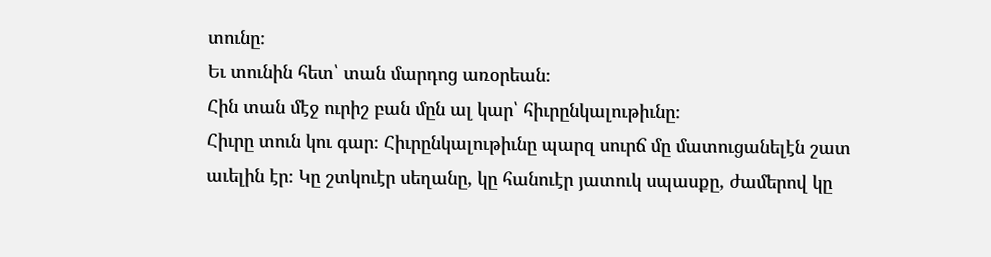տունը։
Եւ տունին հետ՝ տան մարդոց առօրեան։
Հին տան մէջ ուրիշ բան մըն ալ կար՝ հիւրընկալութիւնը։
Հիւրը տուն կու գար։ Հիւրընկալութիւնը պարզ սուրճ մը մատուցանելէն շատ աւելին էր։ Կը շտկուէր սեղանը, կը հանուէր յատուկ սպասքը, ժամերով կը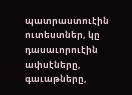պատրաստուէին ուտեստներ, կը դասաւորուէին ափսէները, գաւաթները,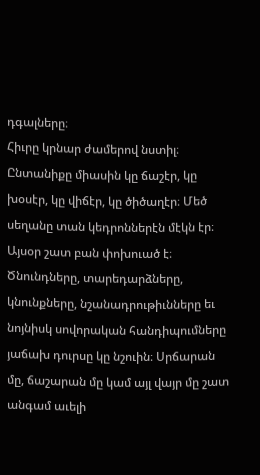դգալները։
Հիւրը կրնար ժամերով նստիլ։
Ընտանիքը միասին կը ճաշէր, կը խօսէր, կը վիճէր, կը ծիծաղէր։ Մեծ սեղանը տան կեդրոններէն մէկն էր։
Այսօր շատ բան փոխուած է։ Ծնունդները, տարեդարձները, կնունքները, նշանադրութիւնները եւ նոյնիսկ սովորական հանդիպումները յաճախ դուրսը կը նշուին։ Սրճարան մը, ճաշարան մը կամ այլ վայր մը շատ անգամ աւելի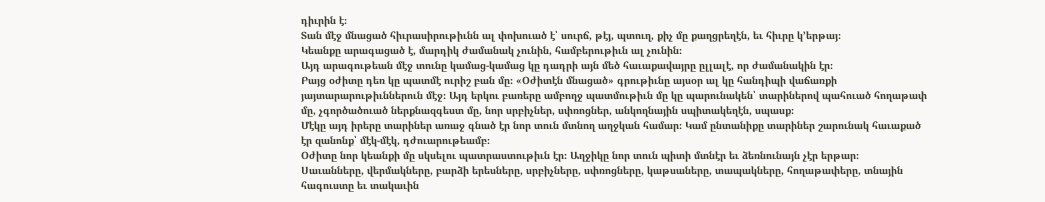դիւրին է։
Տան մէջ մնացած հիւրասիրութիւնն ալ փոխուած է՝ սուրճ, թէյ, պտուղ, քիչ մը քաղցրեղէն, եւ հիւրը կ՚երթայ։
Կեանքը արագացած է, մարդիկ ժամանակ չունին, համբերութիւն ալ չունին։
Այդ արագութեան մէջ տունը կամաց-կամաց կը դադրի այն մեծ հաւաքավայրը ըլլալէ, որ ժամանակին էր։
Բայց օժիտը դեռ կը պատմէ ուրիշ բան մը։ «Օժիտէն մնացած» գրութիւնը այսօր ալ կը հանդիպի վաճառքի յայտարարութիւններուն մէջ։ Այդ երկու բառերը ամբողջ պատմութիւն մը կը պարունակեն՝ տարիներով պահուած հողաթափ մը, չգործածուած ներքնազգեստ մը, նոր սրբիչներ, սփռոցներ, անկողնային սպիտակեղէն, սպասք։
Մէկը այդ իրերը տարիներ առաջ գնած էր նոր տուն մտնող աղջկան համար։ Կամ ընտանիքը տարիներ շարունակ հաւաքած էր զանոնք՝ մէկ-մէկ, դժուարութեամբ։
Օժիտը նոր կեանքի մը սկսելու պատրաստութիւն էր։ Աղջիկը նոր տուն պիտի մտնէր եւ ձեռնունայն չէր երթար։
Սաւանները, վերմակները, բարձի երեսները, սրբիչները, սփռոցները, կաթսաները, տապակները, հողաթափերը, տնային հագուստը եւ տակաւին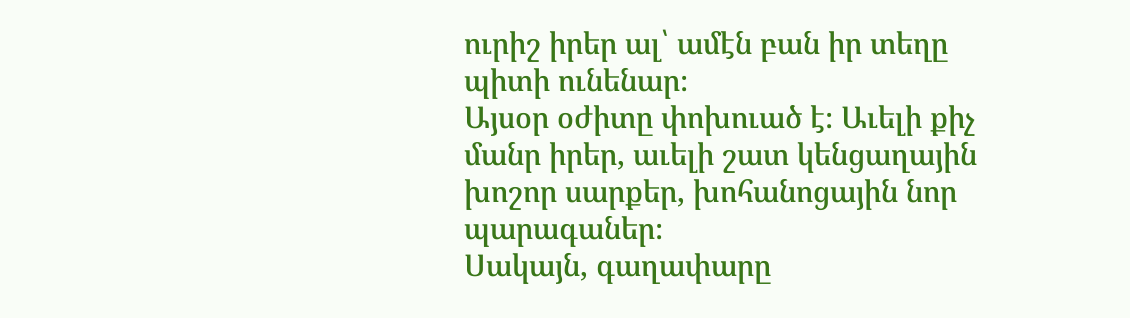ուրիշ իրեր ալ՝ ամէն բան իր տեղը պիտի ունենար։
Այսօր օժիտը փոխուած է։ Աւելի քիչ մանր իրեր, աւելի շատ կենցաղային խոշոր սարքեր, խոհանոցային նոր պարագաներ։
Սակայն, գաղափարը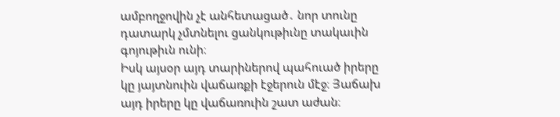ամբողջովին չէ անհետացած․ նոր տունը դատարկ չմտնելու ցանկութիւնը տակաւին գոյութիւն ունի։
Իսկ այսօր այդ տարիներով պահուած իրերը կը յայտնուին վաճառքի էջերուն մէջ։ Յաճախ այդ իրերը կը վաճառուին շատ աժան։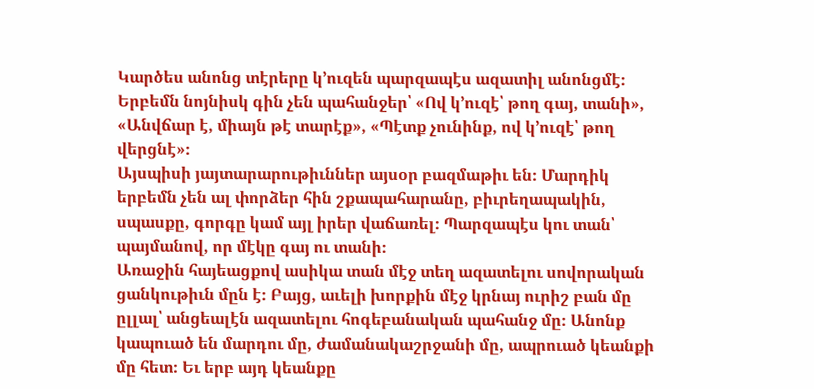Կարծես անոնց տէրերը կ՚ուզեն պարզապէս ազատիլ անոնցմէ։
Երբեմն նոյնիսկ գին չեն պահանջեր՝ «Ով կ՚ուզէ՝ թող գայ, տանի», «Անվճար է, միայն թէ տարէք», «Պէտք չունինք, ով կ՚ուզէ՝ թող վերցնէ»։
Այսպիսի յայտարարութիւններ այսօր բազմաթիւ են։ Մարդիկ երբեմն չեն ալ փորձեր հին շքապահարանը, բիւրեղապակին, սպասքը, գորգը կամ այլ իրեր վաճառել։ Պարզապէս կու տան՝ պայմանով, որ մէկը գայ ու տանի։
Առաջին հայեացքով ասիկա տան մէջ տեղ ազատելու սովորական ցանկութիւն մըն է։ Բայց, աւելի խորքին մէջ կրնայ ուրիշ բան մը ըլլալ՝ անցեալէն ազատելու հոգեբանական պահանջ մը։ Անոնք կապուած են մարդու մը, ժամանակաշրջանի մը, ապրուած կեանքի մը հետ։ Եւ երբ այդ կեանքը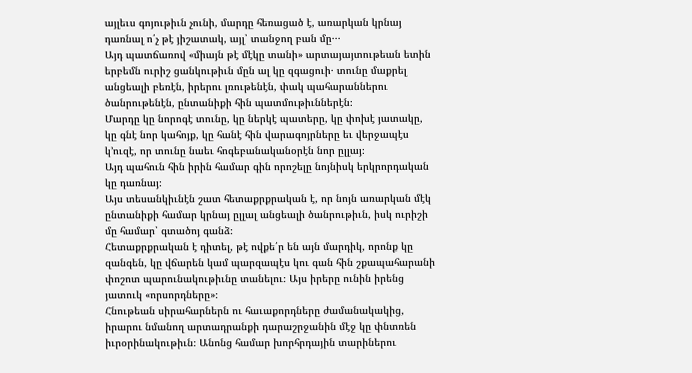այլեւս գոյութիւն չունի, մարդը հեռացած է, առարկան կրնայ դառնալ ո՛չ թէ յիշատակ, այլ՝ տանջող բան մը․․․
Այդ պատճառով «միայն թէ մէկը տանի» արտայայտութեան ետին երբեմն ուրիշ ցանկութիւն մըն ալ կը զգացուի․ տունը մաքրել անցեալի բեռէն, իրերու լռութենէն, փակ պահարաններու ծանրութենէն, ընտանիքի հին պատմութիւններէն։
Մարդը կը նորոգէ տունը, կը ներկէ պատերը, կը փոխէ յատակը, կը գնէ նոր կահոյք, կը հանէ հին վարագոյրները եւ վերջապէս կ՚ուզէ, որ տունը նաեւ հոգեբանականօրէն նոր ըլլայ։
Այդ պահուն հին իրին համար գին որոշելը նոյնիսկ երկրորդական կը դառնայ։
Այս տեսանկիւնէն շատ հետաքրքրական է, որ նոյն առարկան մէկ ընտանիքի համար կրնայ ըլլալ անցեալի ծանրութիւն, իսկ ուրիշի մը համար՝ գտածոյ գանձ։
Հետաքրքրական է դիտել, թէ ովքե՛ր են այն մարդիկ, որոնք կը զանգեն, կը վճարեն կամ պարզապէս կու գան հին շքապահարանի փոշոտ պարունակութիւնը տանելու։ Այս իրերը ունին իրենց յատուկ «որսորդները»։
Հնութեան սիրահարներն ու հաւաքորդները ժամանակակից, իրարու նմանող արտադրանքի դարաշրջանին մէջ կը փնտռեն իւրօրինակութիւն։ Անոնց համար խորհրդային տարիներու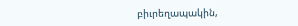բիւրեղապակին,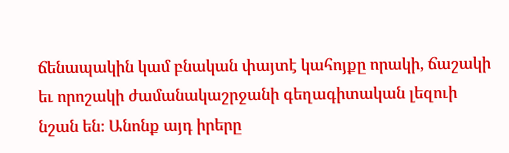ճենապակին կամ բնական փայտէ կահոյքը որակի, ճաշակի եւ որոշակի ժամանակաշրջանի գեղագիտական լեզուի նշան են։ Անոնք այդ իրերը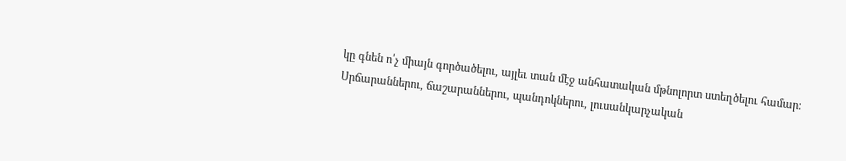կը գնեն ո՛չ միայն գործածելու, այլեւ տան մէջ անհատական մթնոլորտ ստեղծելու համար։
Սրճարաններու, ճաշարաններու, պանդոկներու, լուսանկարչական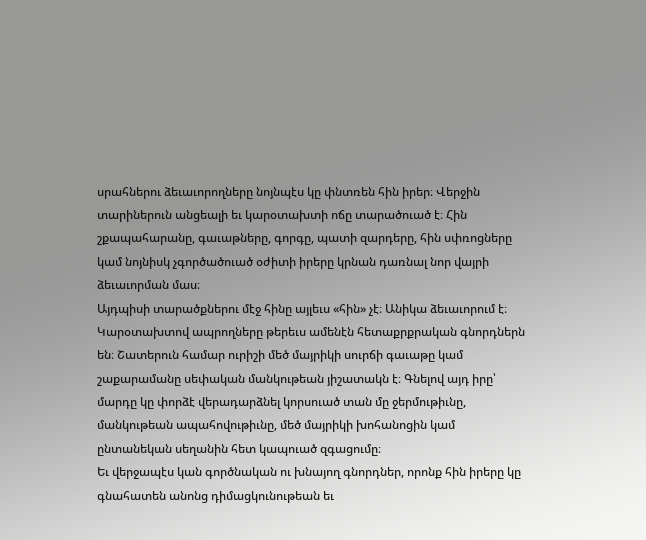սրահներու ձեւաւորողները նոյնպէս կը փնտռեն հին իրեր։ Վերջին տարիներուն անցեալի եւ կարօտախտի ոճը տարածուած է։ Հին շքապահարանը, գաւաթները, գորգը, պատի զարդերը, հին սփռոցները կամ նոյնիսկ չգործածուած օժիտի իրերը կրնան դառնալ նոր վայրի ձեւաւորման մաս։
Այդպիսի տարածքներու մէջ հինը այլեւս «հին» չէ։ Անիկա ձեւաւորում է։
Կարօտախտով ապրողները թերեւս ամենէն հետաքրքրական գնորդներն են։ Շատերուն համար ուրիշի մեծ մայրիկի սուրճի գաւաթը կամ շաքարամանը սեփական մանկութեան յիշատակն է։ Գնելով այդ իրը՝ մարդը կը փորձէ վերադարձնել կորսուած տան մը ջերմութիւնը, մանկութեան ապահովութիւնը, մեծ մայրիկի խոհանոցին կամ ընտանեկան սեղանին հետ կապուած զգացումը։
Եւ վերջապէս կան գործնական ու խնայող գնորդներ, որոնք հին իրերը կը գնահատեն անոնց դիմացկունութեան եւ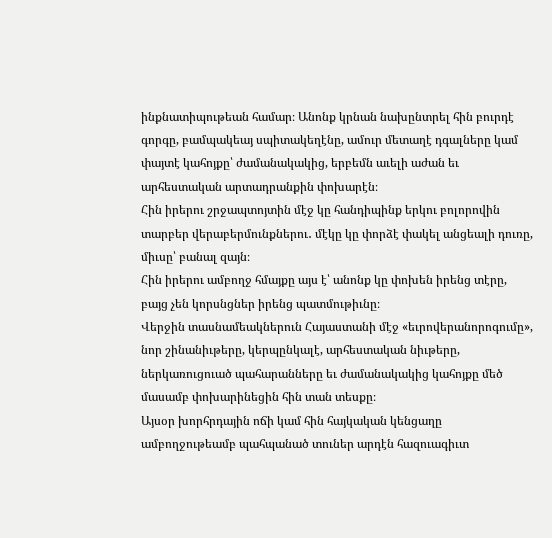ինքնատիպութեան համար։ Անոնք կրնան նախընտրել հին բուրդէ գորգը, բամպակեայ սպիտակեղէնը, ամուր մետաղէ դգալները կամ փայտէ կահոյքը՝ ժամանակակից, երբեմն աւելի աժան եւ արհեստական արտադրանքին փոխարէն։
Հին իրերու շրջապտոյտին մէջ կը հանդիպինք երկու բոլորովին տարբեր վերաբերմունքներու․ մէկը կը փորձէ փակել անցեալի դուռը, միւսը՝ բանալ զայն։
Հին իրերու ամբողջ հմայքը այս է՝ անոնք կը փոխեն իրենց տէրը, բայց չեն կորսնցներ իրենց պատմութիւնը։
Վերջին տասնամեակներուն Հայաստանի մէջ «եւրովերանորոգումը», նոր շինանիւթերը, կերպընկալէ, արհեստական նիւթերը, ներկառուցուած պահարանները եւ ժամանակակից կահոյքը մեծ մասամբ փոխարինեցին հին տան տեսքը։
Այսօր խորհրդային ոճի կամ հին հայկական կենցաղը ամբողջութեամբ պահպանած տուներ արդէն հազուագիւտ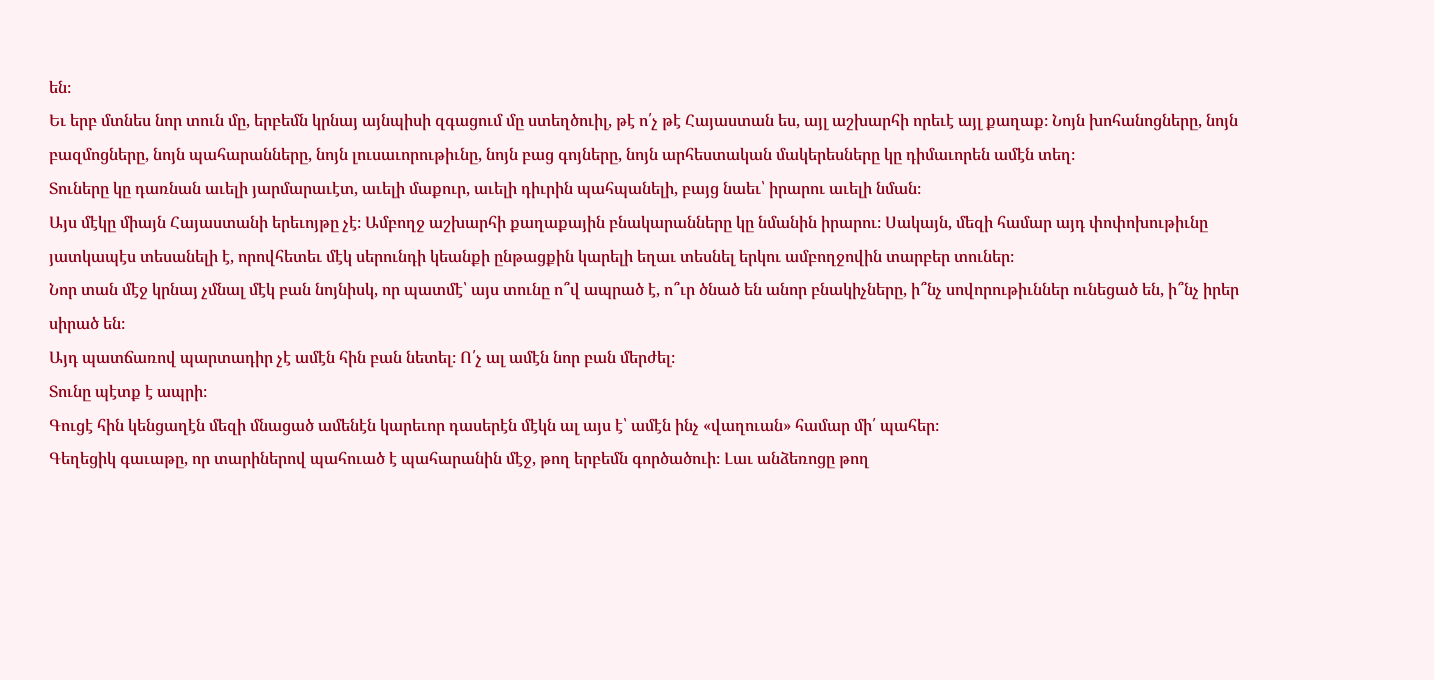են։
Եւ երբ մտնես նոր տուն մը, երբեմն կրնայ այնպիսի զգացում մը ստեղծուիլ, թէ ո՛չ թէ Հայաստան ես, այլ աշխարհի որեւէ այլ քաղաք։ Նոյն խոհանոցները, նոյն բազմոցները, նոյն պահարանները, նոյն լուսաւորութիւնը, նոյն բաց գոյները, նոյն արհեստական մակերեսները կը դիմաւորեն ամէն տեղ։
Տուները կը դառնան աւելի յարմարաւէտ, աւելի մաքուր, աւելի դիւրին պահպանելի, բայց նաեւ՝ իրարու աւելի նման։
Այս մէկը միայն Հայաստանի երեւոյթը չէ։ Ամբողջ աշխարհի քաղաքային բնակարանները կը նմանին իրարու։ Սակայն, մեզի համար այդ փոփոխութիւնը յատկապէս տեսանելի է, որովհետեւ մէկ սերունդի կեանքի ընթացքին կարելի եղաւ տեսնել երկու ամբողջովին տարբեր տուներ։
Նոր տան մէջ կրնայ չմնալ մէկ բան նոյնիսկ, որ պատմէ՝ այս տունը ո՞վ ապրած է, ո՞ւր ծնած են անոր բնակիչները, ի՞նչ սովորութիւններ ունեցած են, ի՞նչ իրեր սիրած են։
Այդ պատճառով պարտադիր չէ ամէն հին բան նետել։ Ո՛չ ալ ամէն նոր բան մերժել։
Տունը պէտք է ապրի։
Գուցէ հին կենցաղէն մեզի մնացած ամենէն կարեւոր դասերէն մէկն ալ այս է՝ ամէն ինչ «վաղուան» համար մի՛ պահեր։
Գեղեցիկ գաւաթը, որ տարիներով պահուած է պահարանին մէջ, թող երբեմն գործածուի։ Լաւ անձեռոցը թող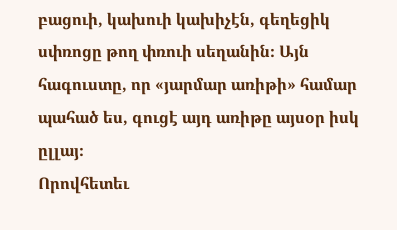բացուի, կախուի կախիչէն, գեղեցիկ սփռոցը թող փռուի սեղանին։ Այն հագուստը, որ «յարմար առիթի» համար պահած ես, գուցէ այդ առիթը այսօր իսկ ըլլայ։
Որովհետեւ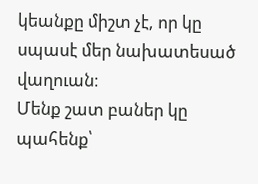կեանքը միշտ չէ, որ կը սպասէ մեր նախատեսած վաղուան։
Մենք շատ բաներ կը պահենք՝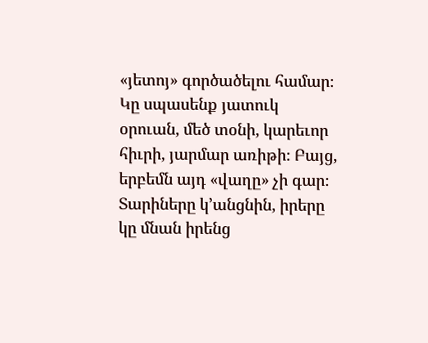«յետոյ» գործածելու համար։ Կը սպասենք յատուկ օրուան, մեծ տօնի, կարեւոր հիւրի, յարմար առիթի։ Բայց, երբեմն այդ «վաղը» չի գար։ Տարիները կ՚անցնին, իրերը կը մնան իրենց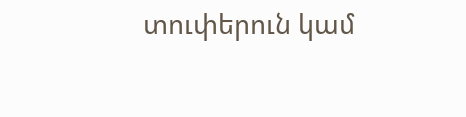տուփերուն կամ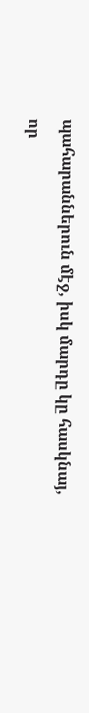պահարաններուն մէջ, իսկ մարդը կը հասկնայ, որ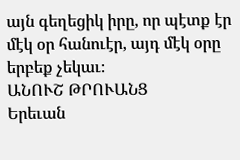այն գեղեցիկ իրը, որ պէտք էր մէկ օր հանուէր, այդ մէկ օրը երբեք չեկաւ։
ԱՆՈՒՇ ԹՐՈՒԱՆՑ
Երեւան